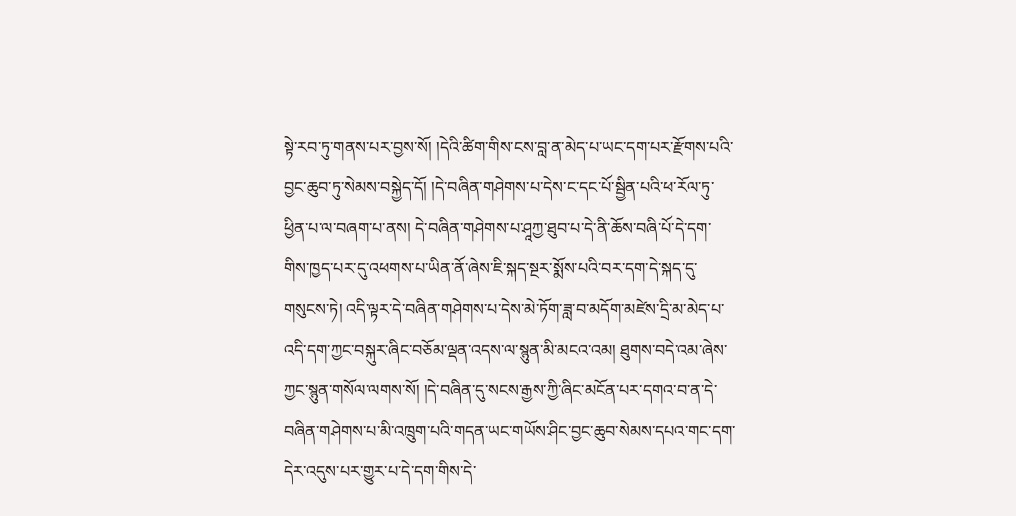སྟེ་རབ་ཏུ་གནས་པར་བྱས་སོ། །དེའི་ཚིག་གིས་ངས་བླ་ན་མེད་པ་ཡང་དག་པར་རྫོགས་པའི་བྱང་ཆུབ་ཏུ་སེམས་བསྐྱེད་དོ། །དེ་བཞིན་གཤེགས་པ་དེས་ང་དང་པོ་སྦྱིན་པའི་ཕ་རོལ་ཏུ་ཕྱིན་པ་ལ་བཞག་པ་ནས། དེ་བཞིན་གཤེགས་པ་ཤཱཀྱ་ཐུབ་པ་དེ་ནི་ཆོས་བཞི་པོ་དེ་དག་གིས་ཁྱད་པར་དུ་འཕགས་པ་ཡིན་ནོ་ཞེས་ཇི་སྐད་སྔར་སྨོས་པའི་བར་དག་དེ་སྐད་དུ་གསུངས་ཏེ། འདི་ལྟར་དེ་བཞིན་གཤེགས་པ་དེས་མེ་ཏོག་ཟླ་བ་མདོག་མཛེས་དྲི་མ་མེད་པ་འདི་དག་ཀྱང་བསྐུར་ཞིང་བཅོམ་ལྡན་འདས་ལ་སྙུན་མི་མངའ་འམ། ཐུགས་བདེ་འམ་ཞེས་ཀྱང་སྙུན་གསོལ་ལགས་སོ། །དེ་བཞིན་དུ་སངས་རྒྱས་ཀྱི་ཞིང་མངོན་པར་དགའ་བ་ན་དེ་བཞིན་གཤེགས་པ་མི་འཁྲུག་པའི་གདན་ཡང་གཡོས་ཤིང་བྱང་ཆུབ་སེམས་དཔའ་གང་དག་དེར་འདུས་པར་གྱུར་པ་དེ་དག་གིས་དེ་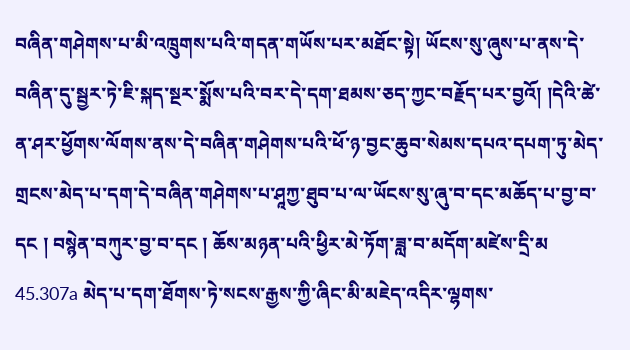བཞིན་གཤེགས་པ་མི་འཁྲུགས་པའི་གདན་གཡོས་པར་མཐོང་སྟེ། ཡོངས་སུ་ཞུས་པ་ནས་དེ་བཞིན་དུ་སྦྱར་ཏེ་ཇི་སྐད་སྔར་སྨོས་པའི་བར་དེ་དག་ཐམས་ཅད་ཀྱང་བརྗོད་པར་བྱའོ། །དེའི་ཚེ་ན་ཤར་ཕྱོགས་ལོགས་ནས་དེ་བཞིན་གཤེགས་པའི་ཕོ་ཉ་བྱང་ཆུབ་སེམས་དཔའ་དཔག་ཏུ་མེད་གྲངས་མེད་པ་དག་དེ་བཞིན་གཤེགས་པ་ཤཱཀྱ་ཐུབ་པ་ལ་ཡོངས་སུ་ཞུ་བ་དང་མཆོད་པ་བྱ་བ་དང ། བསྙེན་བཀུར་བྱ་བ་དང ། ཆོས་མཉན་པའི་ཕྱིར་མེ་ཏོག་ཟླ་བ་མདོག་མཛེས་དྲི་མ 45.307a མེད་པ་དག་ཐོགས་ཏེ་སངས་རྒྱས་ཀྱི་ཞིང་མི་མཇེད་འདིར་ལྷགས་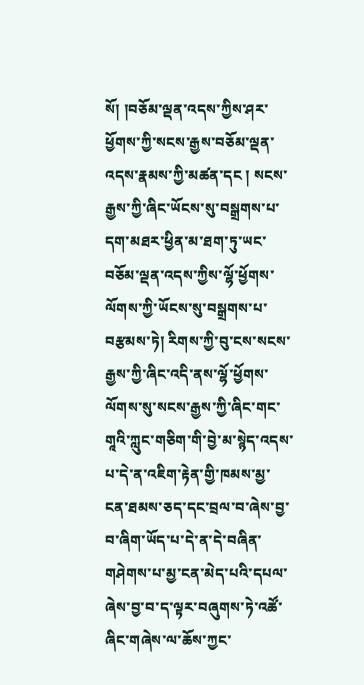སོ། །བཅོམ་ལྡན་འདས་ཀྱིས་ཤར་ཕྱོགས་ཀྱི་སངས་རྒྱས་བཅོམ་ལྡན་འདས་རྣམས་ཀྱི་མཚན་དང ། སངས་རྒྱས་ཀྱི་ཞིང་ཡོངས་སུ་བསྒྲགས་པ་དག་མཐར་ཕྱིན་མ་ཐག་ཏུ་ཡང་བཅོམ་ལྡན་འདས་ཀྱིས་ལྷོ་ཕྱོགས་ལོགས་ཀྱི་ཡོངས་སུ་བསྒྲགས་པ་བརྩམས་ཏེ། རིགས་ཀྱི་བུ་ངས་སངས་རྒྱས་ཀྱི་ཞིང་འདི་ནས་ལྷོ་ཕྱོགས་ལོགས་སུ་སངས་རྒྱས་ཀྱི་ཞིང་གང་གཱའི་ཀླུང་གཅིག་གི་བྱེ་མ་སྙེད་འདས་པ་དེ་ན་འཇིག་རྟེན་གྱི་ཁམས་མྱ་ངན་ཐམས་ཅད་དང་བྲལ་བ་ཞེས་བྱ་བ་ཞིག་ཡོད་པ་དེ་ན་དེ་བཞིན་གཤེགས་པ་མྱ་ངན་མེད་པའི་དཔལ་ཞེས་བྱ་བ་ད་ལྟར་བཞུགས་ཏེ་འཚོ་ཞིང་གཞེས་ལ་ཆོས་ཀྱང་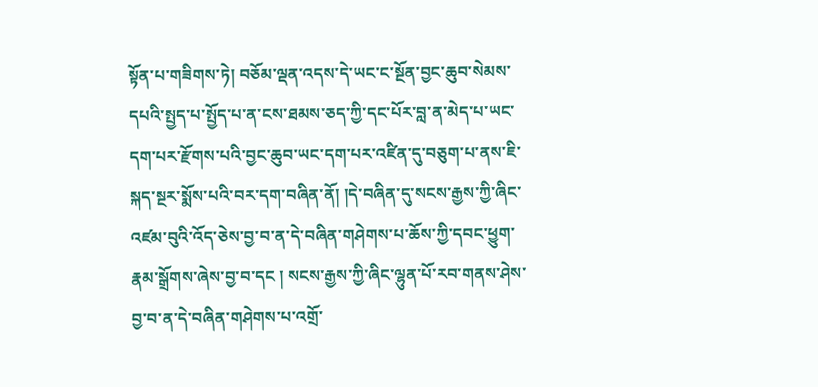སྟོན་པ་གཟིགས་ཏེ། བཅོམ་ལྡན་འདས་དེ་ཡང་ང་སྔོན་བྱང་ཆུབ་སེམས་དཔའི་སྤྱད་པ་སྤྱོད་པ་ན་ངས་ཐམས་ཅད་ཀྱི་དང་པོར་བླ་ན་མེད་པ་ཡང་དག་པར་རྫོགས་པའི་བྱང་ཆུབ་ཡང་དག་པར་འཛིན་དུ་བཅུག་པ་ནས་ཇི་སྐད་སྔར་སྨོས་པའི་བར་དག་བཞིན་ནོ། །དེ་བཞིན་དུ་སངས་རྒྱས་ཀྱི་ཞིང་འཛམ་བུའི་འོད་ཅེས་བྱ་བ་ན་དེ་བཞིན་གཤེགས་པ་ཆོས་ཀྱི་དབང་ཕྱུག་རྣམ་སྒྲོགས་ཞེས་བྱ་བ་དང ། སངས་རྒྱས་ཀྱི་ཞིང་ལྷུན་པོ་རབ་གནས་ཤེས་བྱ་བ་ན་དེ་བཞིན་གཤེགས་པ་འགྲོ་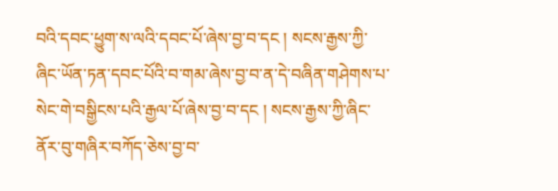བའི་དབང་ཕྱུག་ས་ལའི་དབང་པོ་ཞེས་བྱ་བ་དང ། སངས་རྒྱས་ཀྱི་ཞིང་ཡོན་ཏན་དབང་པོའི་བ་གམ་ཞེས་བྱ་བ་ན་དེ་བཞིན་གཤེགས་པ་སེང་གེ་བསྒྱིངས་པའི་རྒྱལ་པོ་ཞེས་བྱ་བ་དང ། སངས་རྒྱས་ཀྱི་ཞིང་ནོར་བུ་གཞིར་བཀོད་ཅེས་བྱ་བ་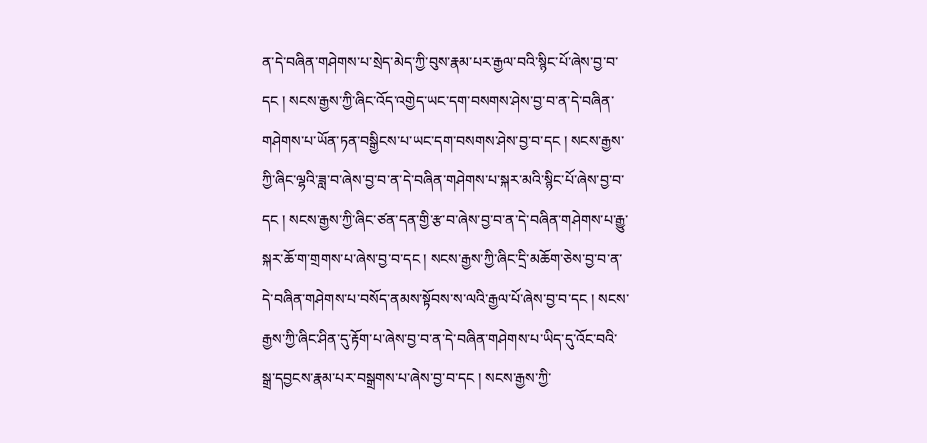ན་དེ་བཞིན་གཤེགས་པ་སྲེད་མེད་ཀྱི་བུས་རྣམ་པར་རྒྱལ་བའི་སྙིང་པོ་ཞེས་བྱ་བ་དང ། སངས་རྒྱས་ཀྱི་ཞིང་འོད་འགྱེད་ཡང་དག་བསགས་ཤེས་བྱ་བ་ན་དེ་བཞིན་གཤེགས་པ་ཡོན་ཏན་བསྒྱིངས་པ་ཡང་དག་བསགས་ཤེས་བྱ་བ་དང ། སངས་རྒྱས་ཀྱི་ཞིང་ལྷའི་ཟླ་བ་ཞེས་བྱ་བ་ན་དེ་བཞིན་གཤེགས་པ་སྐར་མའི་སྙིང་པོ་ཞེས་བྱ་བ་དང ། སངས་རྒྱས་ཀྱི་ཞིང་ཙན་དན་གྱི་རྩ་བ་ཞེས་བྱ་བ་ན་དེ་བཞིན་གཤེགས་པ་རྒྱུ་སྐར་ཆོ་ག་གྲགས་པ་ཞེས་བྱ་བ་དང ། སངས་རྒྱས་ཀྱི་ཞིང་དྲི་མཆོག་ཅེས་བྱ་བ་ན་དེ་བཞིན་གཤེགས་པ་བསོད་ནམས་སྟོབས་ས་ལའི་རྒྱལ་པོ་ཞེས་བྱ་བ་དང ། སངས་རྒྱས་ཀྱི་ཞིང་ཤིན་དུ་རྟོག་པ་ཞེས་བྱ་བ་ན་དེ་བཞིན་གཤེགས་པ་ཡིད་དུ་འོང་བའི་སྒྲ་དབྱངས་རྣམ་པར་བསྒྲགས་པ་ཞེས་བྱ་བ་དང ། སངས་རྒྱས་ཀྱི་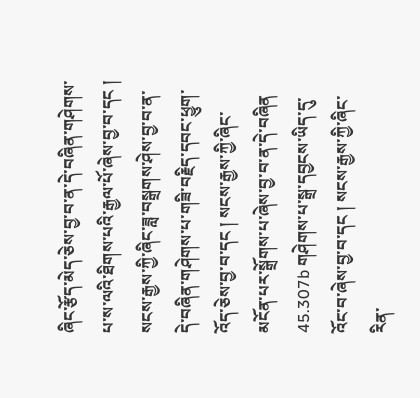ཞིང་རྩོད་མེད་ཅེས་བྱ་བ་ན་དེ་བཞིན་གཤེགས་པ་ས་ལའི་ཐིགས་པའི་རྒྱལ་པོ་ཞེས་བྱ་བ་དང ། སངས་རྒྱས་ཀྱི་ཞིང་ཟླ་བསྒྲགས་ཤེས་བྱ་བ་ན་དེ་བཞིན་གཤེགས་པ་གཟི་བརྗིད་དབང་ཕྱུག་འོད་ཅེས་བྱ་བ་དང ། སངས་རྒྱས་ཀྱི་ཞིང་མངོན་པར་སྒྲོགས་པ་ཞེས་བྱ་བ་ན་དེ་བཞིན 45.307b གཤེགས་པ་སྒྲ་དབྱངས་ཡིད་དུ་འོང་བ་ཞེས་བྱ་བ་དང ། སངས་རྒྱས་ཀྱི་ཞིང་རིན་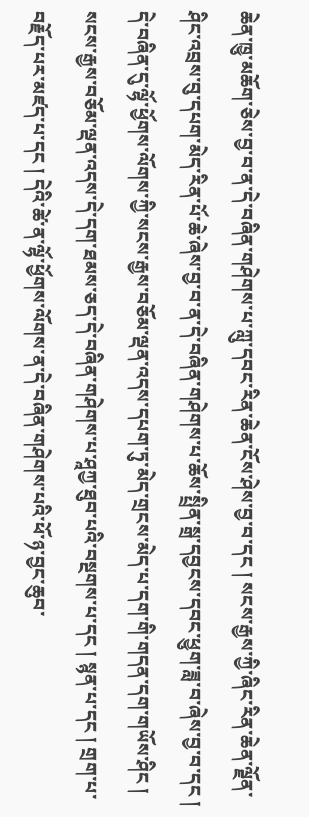ཆེན་ཁྱུ་མཆོག་ཅེས་བྱ་བ་ན་དེ་བཞིན་གཤེགས་པ་ཀླུ་དབང་རིན་ཆེན་ངོས་ཤེས་བྱ་བ་དང ། སངས་རྒྱས་ཀྱི་ཞིང་རིན་ཆེན་ལྗོན་ཤིང་འབྲས་བུ་དཔག་མེད་རིན་པོ་ཆེ་ཞེས་བྱ་བ་ན་དེ་བཞིན་གཤེགས་པ་ཆོས་སྤྲིན་སྒྲ་དབྱངས་དབང་ཕྱུག་ཟླ་བ་ཞེས་བྱ་བ་དང ། དེ་བཞིན་དུ་ལྷོ་ཕྱོགས་ལོགས་ཀྱི་སངས་རྒྱས་བཅོམ་ལྡན་འདས་དཔག་ཏུ་མེད་གྲངས་མེད་པ་དག་གི་གདན་དག་གཡོས་ཤིང ། སངས་རྒྱས་བཅོམ་ལྡན་འདས་དེ་དག་ཐམས་ཅད་དེ་བཞིན་གཤེགས་པ་ཤཱཀྱ་ཐུབ་པའི་བསྔགས་པ་དང ། སྙན་པ་དང ། གྲག་པ་བརྗོད་པར་མཛད་པ་དང ། དེའི་ཚེ་ན་ལྷོ་ཕྱོགས་ལོགས་ན་དེ་བཞིན་གཤེགས་པའི་ཕོ་ཉ་བྱང་ཆུབ་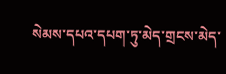སེམས་དཔའ་དཔག་ཏུ་མེད་གྲངས་མེད་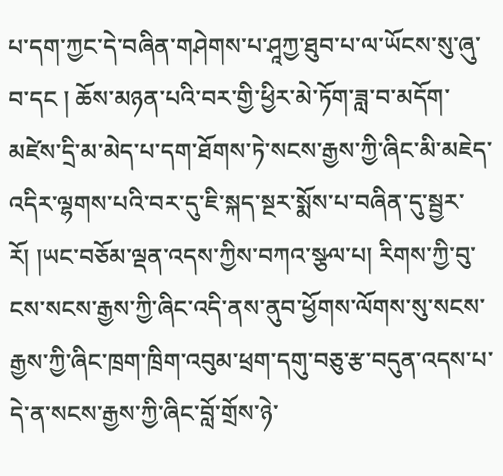པ་དག་ཀྱང་དེ་བཞིན་གཤེགས་པ་ཤཱཀྱ་ཐུབ་པ་ལ་ཡོངས་སུ་ཞུ་བ་དང ། ཆོས་མཉན་པའི་བར་གྱི་ཕྱིར་མེ་ཏོག་ཟླ་བ་མདོག་མཛེས་དྲི་མ་མེད་པ་དག་ཐོགས་ཏེ་སངས་རྒྱས་ཀྱི་ཞིང་མི་མཇེད་འདིར་ལྷགས་པའི་བར་དུ་ཇི་སྐད་སྔར་སྨོས་པ་བཞིན་དུ་སྦྱར་རོ། །ཡང་བཅོམ་ལྡན་འདས་ཀྱིས་བཀའ་སྩལ་པ། རིགས་ཀྱི་བུ་ངས་སངས་རྒྱས་ཀྱི་ཞིང་འདི་ནས་ནུབ་ཕྱོགས་ལོགས་སུ་སངས་རྒྱས་ཀྱི་ཞིང་ཁྲག་ཁྲིག་འབུམ་ཕྲག་དགུ་བཅུ་རྩ་བདུན་འདས་པ་དེ་ན་སངས་རྒྱས་ཀྱི་ཞིང་བློ་གྲོས་ཉེ་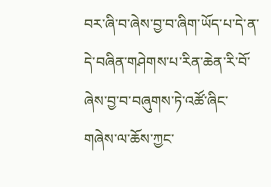བར་ཞི་བ་ཞེས་བྱ་བ་ཞིག་ཡོད་པ་དེ་ན་དེ་བཞིན་གཤེགས་པ་རིན་ཆེན་རི་བོ་ཞེས་བྱ་བ་བཞུགས་ཏེ་འཚོ་ཞིང་གཞེས་ལ་ཆོས་ཀྱང་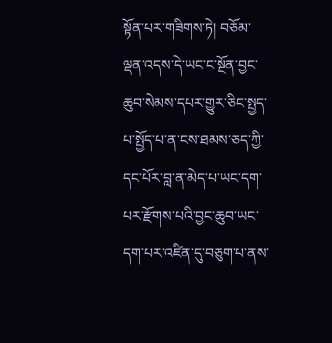སྟོན་པར་གཟིགས་ཏེ། བཅོམ་ལྡན་འདས་དེ་ཡང་ང་སྔོན་བྱང་ཆུབ་སེམས་དཔར་གྱུར་ཅིང་སྤྱད་པ་སྤྱོད་པ་ན་ངས་ཐམས་ཅད་ཀྱི་དང་པོར་བླ་ན་མེད་པ་ཡང་དག་པར་རྫོགས་པའི་བྱང་ཆུབ་ཡང་དག་པར་འཛིན་དུ་བཅུག་པ་ནས་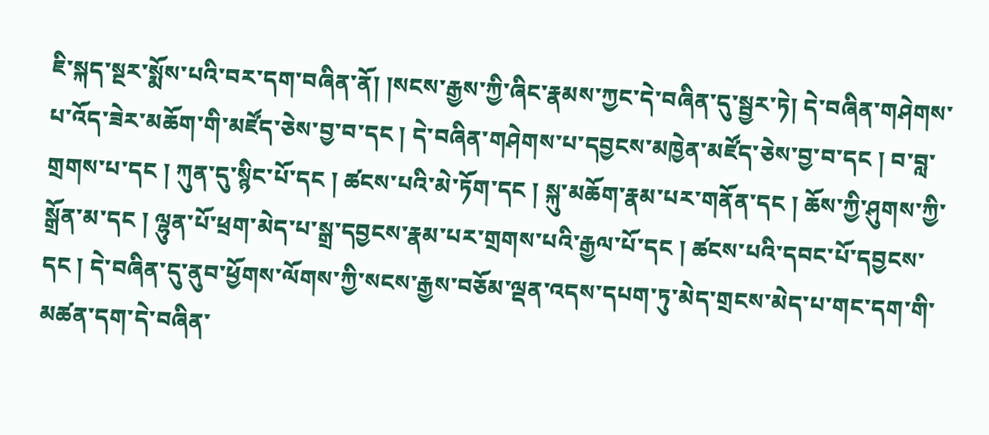ཇི་སྐད་སྔར་སྨོས་པའི་བར་དག་བཞིན་ནོ། །སངས་རྒྱས་ཀྱི་ཞིང་རྣམས་ཀྱང་དེ་བཞིན་དུ་སྦྱར་ཏེ། དེ་བཞིན་གཤེགས་པ་འོད་ཟེར་མཆོག་གི་མཛོད་ཅེས་བྱ་བ་དང ། དེ་བཞིན་གཤེགས་པ་དབྱངས་མཁྱེན་མཛོད་ཅེས་བྱ་བ་དང ། བ་བླ་གྲགས་པ་དང ། ཀུན་དུ་སྙིང་པོ་དང ། ཚངས་པའི་མེ་ཏོག་དང ། སྐུ་མཆོག་རྣམ་པར་གནོན་དང ། ཆོས་ཀྱི་ཤུགས་ཀྱི་སྒྲོན་མ་དང ། ལྷུན་པོ་ཕྲག་མེད་པ་སྒྲ་དབྱངས་རྣམ་པར་གྲགས་པའི་རྒྱལ་པོ་དང ། ཚངས་པའི་དབང་པོ་དབྱངས་དང ། དེ་བཞིན་དུ་ནུབ་ཕྱོགས་ལོགས་ཀྱི་སངས་རྒྱས་བཅོམ་ལྡན་འདས་དཔག་ཏུ་མེད་གྲངས་མེད་པ་གང་དག་གི་མཚན་དག་དེ་བཞིན་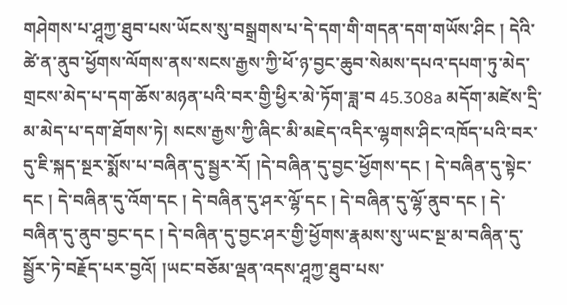གཤེགས་པ་ཤཱཀྱ་ཐུབ་པས་ཡོངས་སུ་བསྒྲགས་པ་དེ་དག་གི་གདན་དག་གཡོས་ཤིང ། དེའི་ཚེ་ན་ནུབ་ཕྱོགས་ལོགས་ནས་སངས་རྒྱས་ཀྱི་ཕོ་ཉ་བྱང་ཆུབ་སེམས་དཔའ་དཔག་ཏུ་མེད་གྲངས་མེད་པ་དག་ཆོས་མཉན་པའི་བར་གྱི་ཕྱིར་མེ་ཏོག་ཟླ་བ 45.308a མདོག་མཛེས་དྲི་མ་མེད་པ་དག་ཐོགས་ཏེ། སངས་རྒྱས་ཀྱི་ཞིང་མི་མཇེད་འདིར་ལྷགས་ཤིང་འཁོད་པའི་བར་དུ་ཇི་སྐད་སྔར་སྨོས་པ་བཞིན་དུ་སྦྱར་རོ། །དེ་བཞིན་དུ་བྱང་ཕྱོགས་དང ། དེ་བཞིན་དུ་སྟེང་དང ། དེ་བཞིན་དུ་འོག་དང ། དེ་བཞིན་དུ་ཤར་ལྷོ་དང ། དེ་བཞིན་དུ་ལྷོ་ནུབ་དང ། དེ་བཞིན་དུ་ནུབ་བྱང་དང ། དེ་བཞིན་དུ་བྱང་ཤར་གྱི་ཕྱོགས་རྣམས་སུ་ཡང་སྔ་མ་བཞིན་དུ་སྦྱོར་ཏེ་བརྗོད་པར་བྱའོ། །ཡང་བཅོམ་ལྡན་འདས་ཤཱཀྱ་ཐུབ་པས་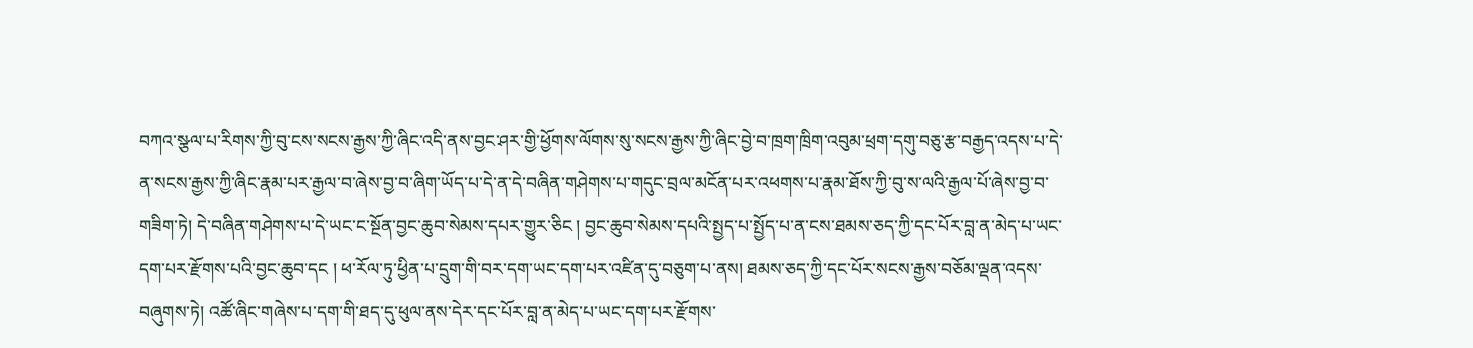བཀའ་སྩལ་པ་རིགས་ཀྱི་བུ་ངས་སངས་རྒྱས་ཀྱི་ཞིང་འདི་ནས་བྱང་ཤར་གྱི་ཕྱོགས་ལོགས་སུ་སངས་རྒྱས་ཀྱི་ཞིང་བྱེ་བ་ཁྲག་ཁྲིག་འབུམ་ཕྲག་དགུ་བཅུ་རྩ་བརྒྱད་འདས་པ་དེ་ན་སངས་རྒྱས་ཀྱི་ཞིང་རྣམ་པར་རྒྱལ་བ་ཞེས་བྱ་བ་ཞིག་ཡོད་པ་དེ་ན་དེ་བཞིན་གཤེགས་པ་གདུང་བྲལ་མངོན་པར་འཕགས་པ་རྣམ་ཐོས་ཀྱི་བུ་ས་ལའི་རྒྱལ་པོ་ཞེས་བྱ་བ་གཟིག་ཏེ། དེ་བཞིན་གཤེགས་པ་དེ་ཡང་ང་སྔོན་བྱང་ཆུབ་སེམས་དཔར་གྱུར་ཅིང ། བྱང་ཆུབ་སེམས་དཔའི་སྤྱད་པ་སྤྱོད་པ་ན་ངས་ཐམས་ཅད་ཀྱི་དང་པོར་བླ་ན་མེད་པ་ཡང་དག་པར་རྫོགས་པའི་བྱང་ཆུབ་དང ། ཕ་རོལ་ཏུ་ཕྱིན་པ་དྲུག་གི་བར་དག་ཡང་དག་པར་འཛིན་དུ་བཅུག་པ་ནས། ཐམས་ཅད་ཀྱི་དང་པོར་སངས་རྒྱས་བཅོམ་ལྡན་འདས་བཞུགས་ཏེ། འཚོ་ཞིང་གཞེས་པ་དག་གི་ཐད་དུ་ཕུལ་ནས་དེར་དང་པོར་བླ་ན་མེད་པ་ཡང་དག་པར་རྫོགས་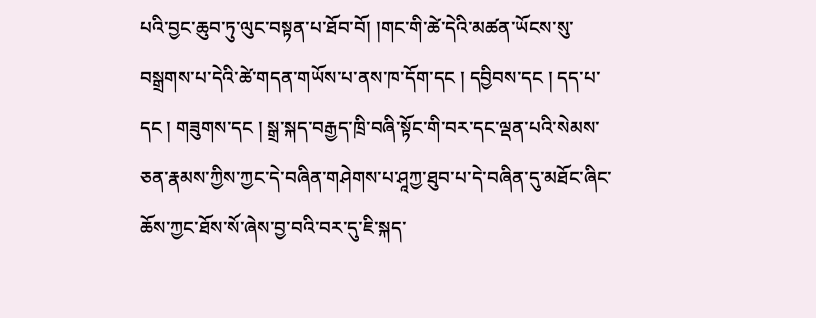པའི་བྱང་ཆུབ་ཏུ་ལུང་བསྟན་པ་ཐོབ་བོ། །གང་གི་ཚེ་དེའི་མཚན་ཡོངས་སུ་བསྒྲགས་པ་དེའི་ཚེ་གདན་གཡོས་པ་ནས་ཁ་དོག་དང ། དབྱིབས་དང ། དད་པ་དང ། གཟུགས་དང ། སྒྲ་སྐད་བརྒྱད་ཁྲི་བཞི་སྟོང་གི་བར་དང་ལྡན་པའི་སེམས་ཅན་རྣམས་ཀྱིས་ཀྱང་དེ་བཞིན་གཤེགས་པ་ཤཱཀྱ་ཐུབ་པ་དེ་བཞིན་དུ་མཐོང་ཞིང་ཆོས་ཀྱང་ཐོས་སོ་ཞེས་བྱ་བའི་བར་དུ་ཇི་སྐད་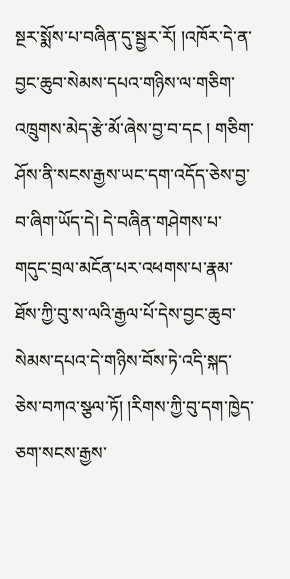སྔར་སྨོས་པ་བཞིན་དུ་སྦྱར་རོ། །འཁོར་དེ་ན་བྱང་ཆུབ་སེམས་དཔའ་གཉིས་ལ་གཅིག་འཁྲུགས་མེད་རྩེ་མོ་ཞེས་བྱ་བ་དང ། གཅིག་ཤོས་ནི་སངས་རྒྱས་ཡང་དག་འདོད་ཅེས་བྱ་བ་ཞིག་ཡོད་དེ། དེ་བཞིན་གཤེགས་པ་གདུང་བྲལ་མངོན་པར་འཕགས་པ་རྣམ་ཐོས་ཀྱི་བུ་ས་ལའི་རྒྱལ་པོ་དེས་བྱང་ཆུབ་སེམས་དཔའ་དེ་གཉིས་བོས་ཏེ་འདི་སྐད་ཅེས་བཀའ་སྩལ་ཏོ། །རིགས་ཀྱི་བུ་དག་ཁྱེད་ཅག་སངས་རྒྱས་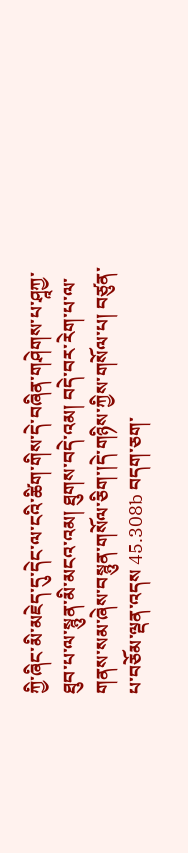ཀྱི་ཞིང་མི་མཇེད་དུ་དེང་ལ་ངའི་ཚིག་གིས་དེ་བཞིན་གཤེགས་པ་ཤཱཀྱ་ཐུབ་པ་ལ་སྙུན་མི་མངའ་འམ། ཐུགས་བདེ་འམ། བདེ་བར་རེག་པ་ལ་གནས་སམ་ཞེས་བསྙུན་གསོལ་ཅིག་།དེ་གཉིས་ཀྱིས་གསོལ་པ། བཙུན་པ་བཅོམ་ལྡན་འདས 45.308b བདག་ཅག་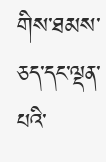གིས་ཐམས་ཅད་དང་ལྡན་པའི་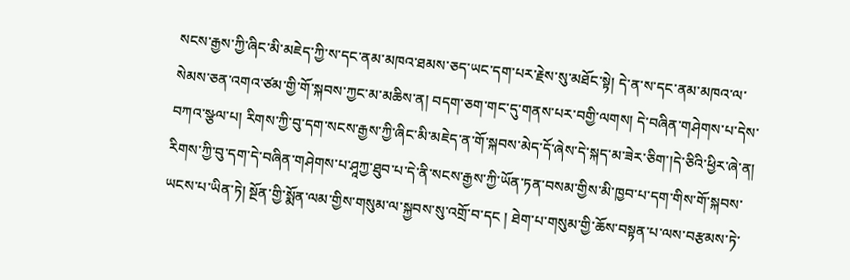སངས་རྒྱས་ཀྱི་ཞིང་མི་མཇེད་ཀྱི་ས་དང་ནམ་མཁའ་ཐམས་ཅད་ཡང་དག་པར་རྗེས་སུ་མཐོང་སྟེ། དེ་ན་ས་དང་ནམ་མཁའ་ལ་སེམས་ཅན་འགའ་ཙམ་གྱི་གོ་སྐབས་ཀྱང་མ་མཆིས་ན། བདག་ཅག་གང་དུ་གནས་པར་བགྱི་ལགས། དེ་བཞིན་གཤེགས་པ་དེས་བཀའ་སྩལ་པ། རིགས་ཀྱི་བུ་དག་སངས་རྒྱས་ཀྱི་ཞིང་མི་མཇེད་ན་གོ་སྐབས་མེད་དོ་ཞེས་དེ་སྐད་མ་ཟེར་ཅིག་།དེ་ཅིའི་ཕྱིར་ཞེ་ན། རིགས་ཀྱི་བུ་དག་དེ་བཞིན་གཤེགས་པ་ཤཱཀྱ་ཐུབ་པ་དེ་ནི་སངས་རྒྱས་ཀྱི་ཡོན་ཏན་བསམ་གྱིས་མི་ཁྱབ་པ་དག་གིས་གོ་སྐབས་ཡངས་པ་ཡིན་ཏེ། སྔོན་གྱི་སྨོན་ལམ་གྱིས་གསུམ་ལ་སྐྱབས་སུ་འགྲོ་བ་དང ། ཐེག་པ་གསུམ་གྱི་ཆོས་བསྟན་པ་ལས་བརྩམས་ཏེ་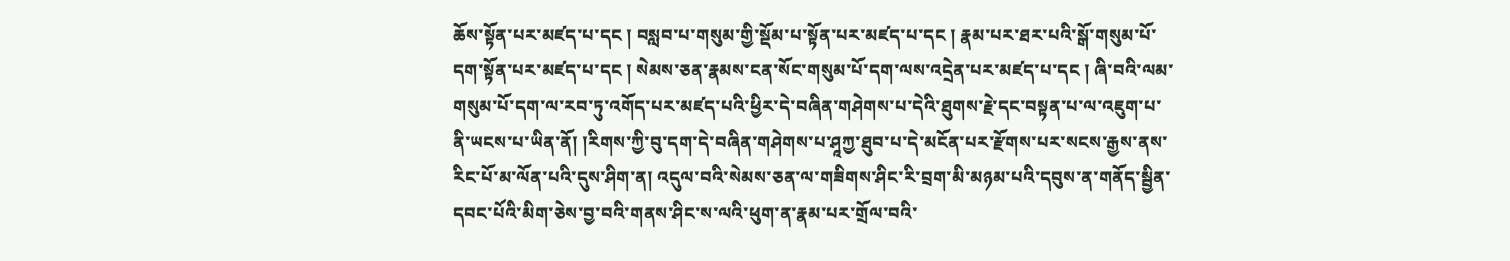ཆོས་སྟོན་པར་མཛད་པ་དང ། བསླབ་པ་གསུམ་གྱི་སྡོམ་པ་སྟོན་པར་མཛད་པ་དང ། རྣམ་པར་ཐར་པའི་སྒོ་གསུམ་པོ་དག་སྟོན་པར་མཛད་པ་དང ། སེམས་ཅན་རྣམས་ངན་སོང་གསུམ་པོ་དག་ལས་འདྲེན་པར་མཛད་པ་དང ། ཞི་བའི་ལམ་གསུམ་པོ་དག་ལ་རབ་ཏུ་འགོད་པར་མཛད་པའི་ཕྱིར་དེ་བཞིན་གཤེགས་པ་དེའི་ཐུགས་རྗེ་དང་བསྟན་པ་ལ་འཇུག་པ་ནི་ཡངས་པ་ཡིན་ནོ། །རིགས་ཀྱི་བུ་དག་དེ་བཞིན་གཤེགས་པ་ཤཱཀྱ་ཐུབ་པ་དེ་མངོན་པར་རྫོགས་པར་སངས་རྒྱས་ནས་རིང་པོ་མ་ལོན་པའི་དུས་ཤིག་ན། འདུལ་བའི་སེམས་ཅན་ལ་གཟིགས་ཤིང་རི་བྲག་མི་མཉམ་པའི་དབུས་ན་གནོད་སྦྱིན་དབང་པོའི་མིག་ཅེས་བྱ་བའི་གནས་ཤིང་ས་ལའི་ཕུག་ན་རྣམ་པར་གྲོལ་བའི་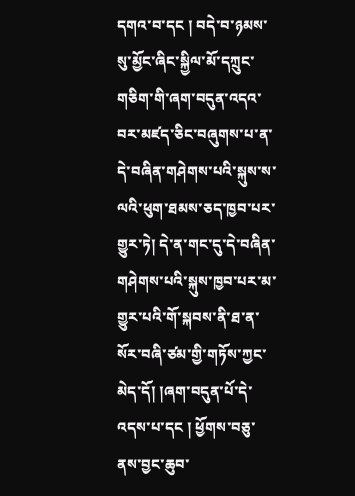དགའ་བ་དང ། བདེ་བ་ཉམས་སུ་མྱོང་ཞིང་སྐྱིལ་མོ་དཀྲུང་གཅིག་གི་ཞག་བདུན་འདའ་བར་མཛད་ཅིང་བཞུགས་པ་ན་དེ་བཞིན་གཤེགས་པའི་སྐུས་ས་ལའི་ཕུག་ཐམས་ཅད་ཁྱབ་པར་གྱུར་ཏེ། དེ་ན་གང་དུ་དེ་བཞིན་གཤེགས་པའི་སྐུས་ཁྱབ་པར་མ་གྱུར་པའི་གོ་སྐབས་ནི་ཐ་ན་སོར་བཞི་ཙམ་གྱི་གཏོས་ཀྱང་མེད་དོ། །ཞག་བདུན་པོ་དེ་འདས་པ་དང ། ཕྱོགས་བཅུ་ནས་བྱང་ཆུབ་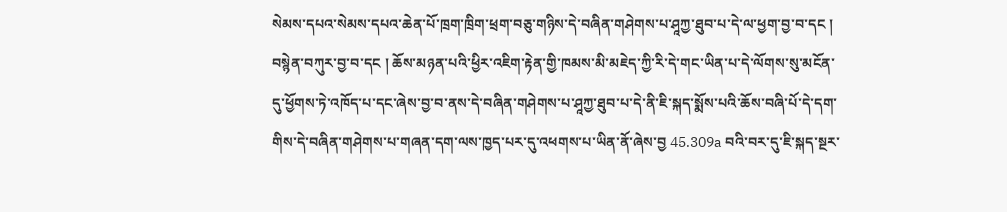སེམས་དཔའ་སེམས་དཔའ་ཆེན་པོ་ཁྲག་ཁྲིག་ཕྲག་བཅུ་གཉིས་དེ་བཞིན་གཤེགས་པ་ཤཱཀྱ་ཐུབ་པ་དེ་ལ་ཕྱག་བྱ་བ་དང ། བསྙེན་བཀུར་བྱ་བ་དང ། ཆོས་མཉན་པའི་ཕྱིར་འཇིག་རྟེན་གྱི་ཁམས་མི་མཇེད་ཀྱི་རི་དེ་གང་ཡིན་པ་དེ་ལོགས་སུ་མངོན་དུ་ཕྱོགས་ཏེ་འཁོད་པ་དང་ཞེས་བྱ་བ་ནས་དེ་བཞིན་གཤེགས་པ་ཤཱཀྱ་ཐུབ་པ་དེ་ནི་ཇི་སྐད་སྨོས་པའི་ཆོས་བཞི་པོ་དེ་དག་གིས་དེ་བཞིན་གཤེགས་པ་གཞན་དག་ལས་ཁྱད་པར་དུ་འཕགས་པ་ཡིན་ནོ་ཞེས་བྱ 45.309a བའི་བར་དུ་ཇི་སྐད་སྔར་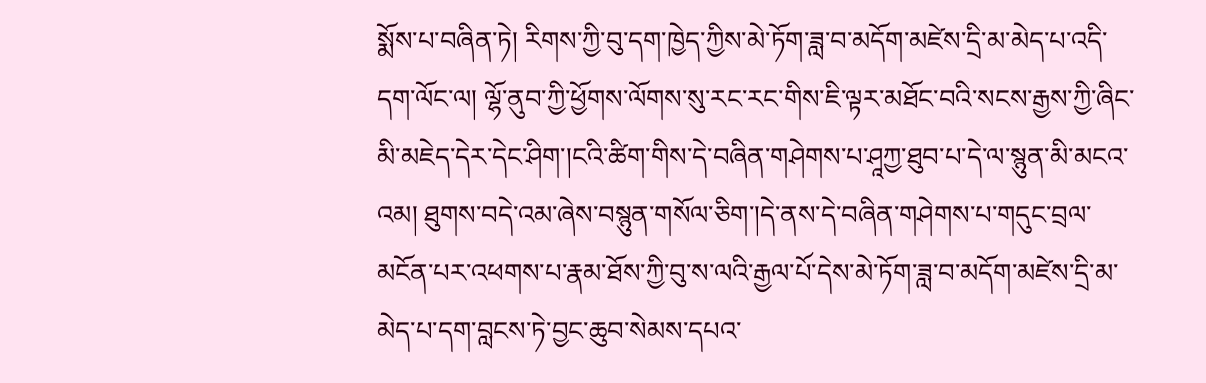སྨོས་པ་བཞིན་ཏེ། རིགས་ཀྱི་བུ་དག་ཁྱེད་ཀྱིས་མེ་ཏོག་ཟླ་བ་མདོག་མཛེས་དྲི་མ་མེད་པ་འདི་དག་ལོང་ལ། ལྷོ་ནུབ་ཀྱི་ཕྱོགས་ལོགས་སུ་རང་རང་གིས་ཇི་ལྟར་མཐོང་བའི་སངས་རྒྱས་ཀྱི་ཞིང་མི་མཇེད་དེར་དེང་ཤིག་།ངའི་ཚིག་གིས་དེ་བཞིན་གཤེགས་པ་ཤཱཀྱ་ཐུབ་པ་དེ་ལ་སྙུན་མི་མངའ་འམ། ཐུགས་བདེ་འམ་ཞེས་བསྙུན་གསོལ་ཅིག་།དེ་ནས་དེ་བཞིན་གཤེགས་པ་གདུང་བྲལ་མངོན་པར་འཕགས་པ་རྣམ་ཐོས་ཀྱི་བུ་ས་ལའི་རྒྱལ་པོ་དེས་མེ་ཏོག་ཟླ་བ་མདོག་མཛེས་དྲི་མ་མེད་པ་དག་བླངས་ཏེ་བྱང་ཆུབ་སེམས་དཔའ་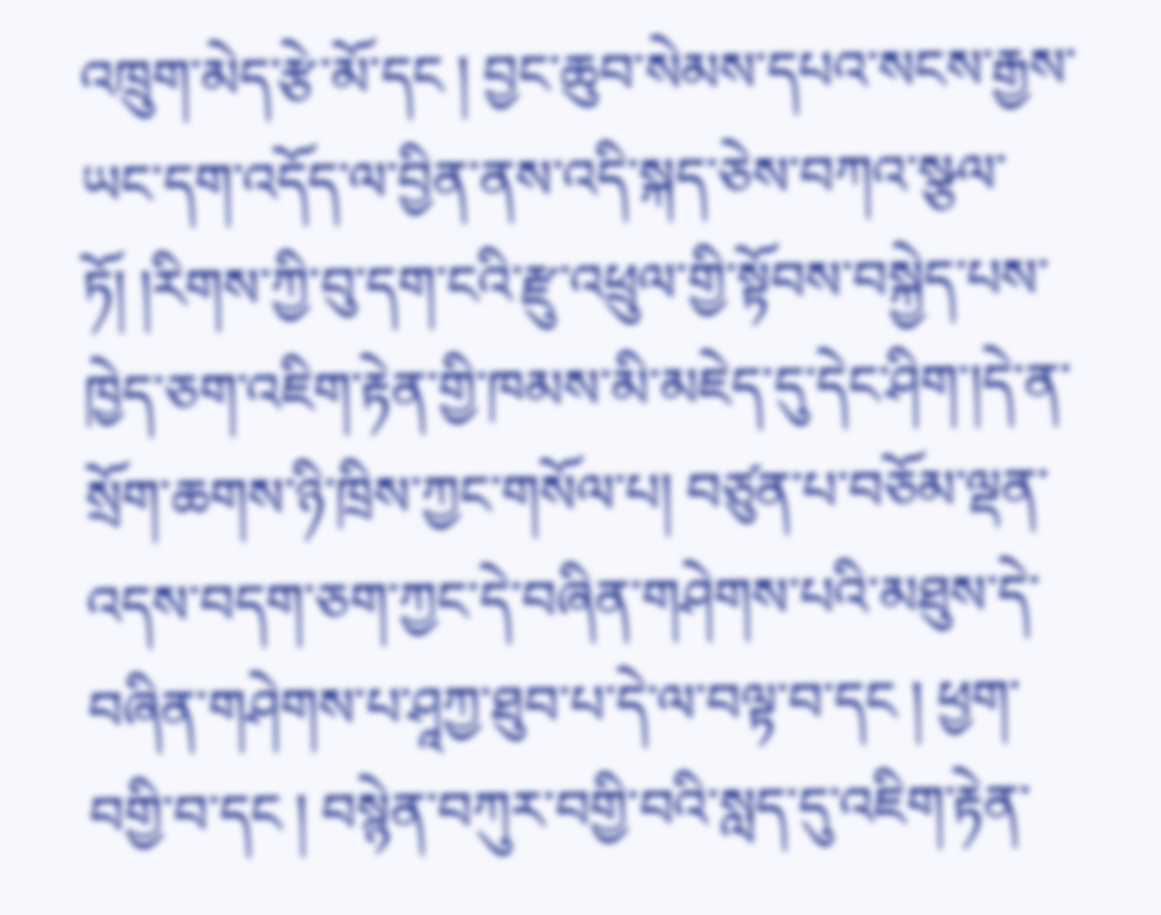འཁྲུག་མེད་རྩེ་མོ་དང ། བྱང་ཆུབ་སེམས་དཔའ་སངས་རྒྱས་ཡང་དག་འདོད་ལ་བྱིན་ནས་འདི་སྐད་ཅེས་བཀའ་སྩལ་ཏོ། །རིགས་ཀྱི་བུ་དག་ངའི་རྫུ་འཕྲུལ་གྱི་སྟོབས་བསྐྱེད་པས་ཁྱེད་ཅག་འཇིག་རྟེན་གྱི་ཁམས་མི་མཇེད་དུ་དེང་ཤིག་།དེ་ན་སྲོག་ཆགས་ཉི་ཁྲིས་ཀྱང་གསོལ་པ། བཙུན་པ་བཅོམ་ལྡན་འདས་བདག་ཅག་ཀྱང་དེ་བཞིན་གཤེགས་པའི་མཐུས་དེ་བཞིན་གཤེགས་པ་ཤཱཀྱ་ཐུབ་པ་དེ་ལ་བལྟ་བ་དང ། ཕྱག་བགྱི་བ་དང ། བསྙེན་བཀུར་བགྱི་བའི་སླད་དུ་འཇིག་རྟེན་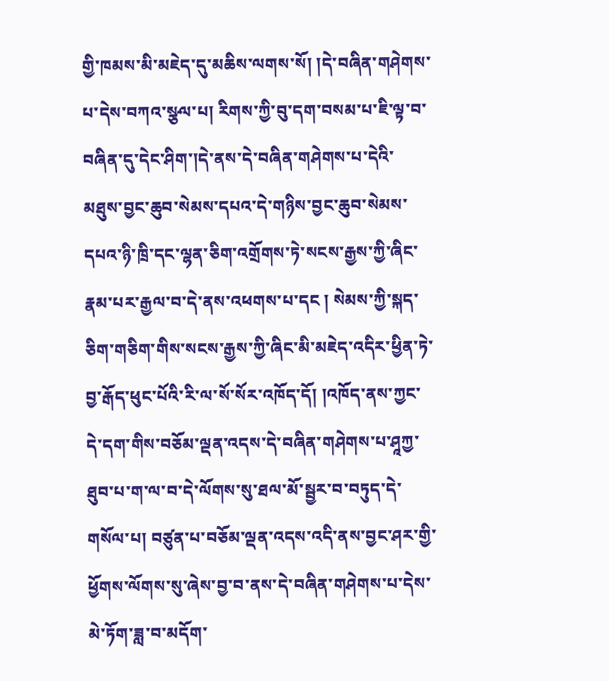གྱི་ཁམས་མི་མཇེད་དུ་མཆིས་ལགས་སོ། །དེ་བཞིན་གཤེགས་པ་དེས་བཀའ་སྩལ་པ། རིགས་ཀྱི་བུ་དག་བསམ་པ་ཇི་ལྟ་བ་བཞིན་དུ་དེང་ཤིག་།དེ་ནས་དེ་བཞིན་གཤེགས་པ་དེའི་མཐུས་བྱང་ཆུབ་སེམས་དཔའ་དེ་གཉིས་བྱང་ཆུབ་སེམས་དཔའ་ཉི་ཁྲི་དང་ལྷན་ཅིག་འགྲོགས་ཏེ་སངས་རྒྱས་ཀྱི་ཞིང་རྣམ་པར་རྒྱལ་བ་དེ་ནས་འཕགས་པ་དང ། སེམས་ཀྱི་སྐད་ཅིག་གཅིག་གིས་སངས་རྒྱས་ཀྱི་ཞིང་མི་མཇེད་འདིར་ཕྱིན་ཏེ་བྱ་རྒོད་ཕུང་པོའི་རི་ལ་སོ་སོར་འཁོད་དོ། །འཁོད་ནས་ཀྱང་དེ་དག་གིས་བཅོམ་ལྡན་འདས་དེ་བཞིན་གཤེགས་པ་ཤཱཀྱ་ཐུབ་པ་ག་ལ་བ་དེ་ལོགས་སུ་ཐལ་མོ་སྦྱར་བ་བཏུད་དེ་གསོལ་པ། བཙུན་པ་བཅོམ་ལྡན་འདས་འདི་ནས་བྱང་ཤར་གྱི་ཕྱོགས་ལོགས་སུ་ཞེས་བྱ་བ་ནས་དེ་བཞིན་གཤེགས་པ་དེས་མེ་ཏོག་ཟླ་བ་མདོག་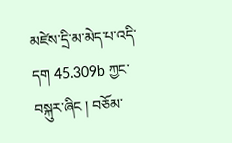མཛེས་དྲི་མ་མེད་པ་འདི་དག 45.309b ཀྱང་བསྐུར་ཞིང ། བཅོམ་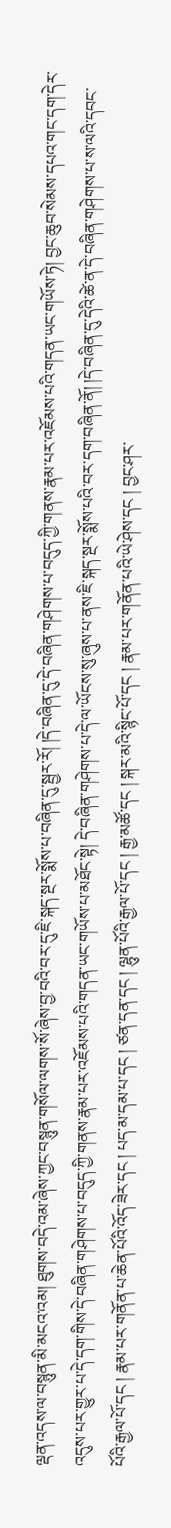ལྡན་འདས་ལ་བསྙུན་མི་མངའ་འམ། ཐུགས་བདེ་འམ་ཞེས་ཀྱང་བསྙུན་གསོལ་ལགས་སོ་ཞེས་བྱ་བའི་བར་དུ་ཇི་སྐད་སྔར་སྨོས་པ་བཞིན་དུ་སྦྱར་རོ། །དེ་བཞིན་དུ་དེ་བཞིན་གཤེགས་པ་བདུད་ཀྱི་གནས་རྣམ་པར་འཇོམས་པའི་གདན་ཡང་གཡོས་ཏེ། བྱང་ཆུབ་སེམས་དཔའ་གང་དག་དེར་འདུས་པར་གྱུར་པ་དེ་དག་གིས་དེ་བཞིན་གཤེགས་པ་བདུད་ཀྱི་གནས་རྣམ་པར་འཇོམས་པའི་གདན་ཡང་གཡོས་པ་མཐོང་སྟེ། དེ་བཞིན་གཤེགས་པ་དེ་ལ་ཡོངས་སུ་ཞུས་པ་ནས་ཇི་སྐད་སྔར་སྨོས་པའི་བར་དག་བཞིན་ནོ། །དེ་བཞིན་དུ་དེའི་ཚེ་ན་དེ་བཞིན་གཤེགས་པ་ས་ལའི་དབང་པོའི་རྒྱལ་པོ་དང ། རྣམ་པར་གནོན་པ་ཆེན་པོའི་འོད་ཟེར་དང ། པད་མ་དམ་པ་དང ། ཙན་དན་དང ། ལྷུན་པོའི་རྒྱལ་པོ་དང ། རྒྱ་མཚོ་དང ། སྐར་མའི་སྙིང་པོ་དང ། རྣམ་པར་གནོན་པའི་ཡེ་ཤེས་དང ། བྱང་ཤར་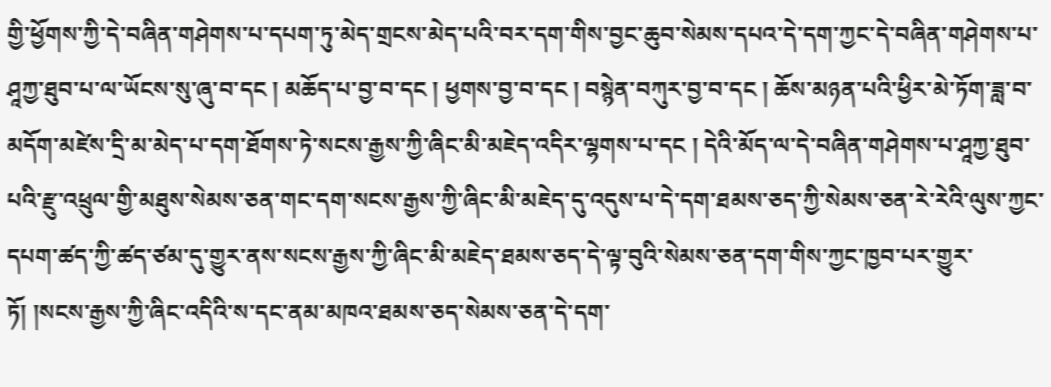གྱི་ཕྱོགས་ཀྱི་དེ་བཞིན་གཤེགས་པ་དཔག་ཏུ་མེད་གྲངས་མེད་པའི་བར་དག་གིས་བྱང་ཆུབ་སེམས་དཔའ་དེ་དག་ཀྱང་དེ་བཞིན་གཤེགས་པ་ཤཱཀྱ་ཐུབ་པ་ལ་ཡོངས་སུ་ཞུ་བ་དང ། མཆོད་པ་བྱ་བ་དང ། ཕྱགས་བྱ་བ་དང ། བསྙེན་བཀུར་བྱ་བ་དང ། ཆོས་མཉན་པའི་ཕྱིར་མེ་ཏོག་ཟླ་བ་མདོག་མཛེས་དྲི་མ་མེད་པ་དག་ཐོགས་ཏེ་སངས་རྒྱས་ཀྱི་ཞིང་མི་མཇེད་འདིར་ལྷགས་པ་དང ། དེའི་མོད་ལ་དེ་བཞིན་གཤེགས་པ་ཤཱཀྱ་ཐུབ་པའི་རྫུ་འཕྲུལ་གྱི་མཐུས་སེམས་ཅན་གང་དག་སངས་རྒྱས་ཀྱི་ཞིང་མི་མཇེད་དུ་འདུས་པ་དེ་དག་ཐམས་ཅད་ཀྱི་སེམས་ཅན་རེ་རེའི་ལུས་ཀྱང་དཔག་ཚད་ཀྱི་ཚད་ཙམ་དུ་གྱུར་ནས་སངས་རྒྱས་ཀྱི་ཞིང་མི་མཇེད་ཐམས་ཅད་དེ་ལྟ་བུའི་སེམས་ཅན་དག་གིས་ཀྱང་ཁྱབ་པར་གྱུར་ཏོ། །སངས་རྒྱས་ཀྱི་ཞིང་འདིའི་ས་དང་ནམ་མཁའ་ཐམས་ཅད་སེམས་ཅན་དེ་དག་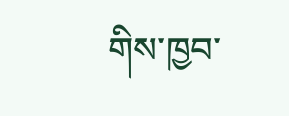གིས་ཁྱབ་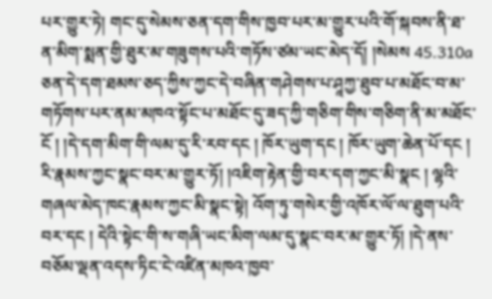པར་གྱུར་ཏེ། གང་དུ་སེམས་ཅན་དག་གིས་ཁྱབ་པར་མ་གྱུར་པའི་གོ་སྐབས་ནི་ཐ་ན་མིག་སྨན་གྱི་ཐུར་མ་གཟུགས་པའི་གཏོས་ཙམ་ཡང་མེད་དོ། །སེམས 45.310a ཅན་དེ་དག་ཐམས་ཅད་ཀྱིས་ཀྱང་དེ་བཞིན་གཤེགས་པ་ཤཱཀྱ་ཐུབ་པ་མཐོང་བ་མ་གཏོགས་པར་ནམ་མཁའ་སྟོང་པ་མཐོང་དུ་ཟད་ཀྱི་གཅིག་གིས་གཅིག་ནི་མ་མཐོང་ངོ ། །དེ་དག་མིག་གི་ལམ་དུ་རི་རབ་དང ། ཁོར་ཡུག་དང ། ཁོར་ཡུག་ཆེན་པོ་དང ། རི་རྣམས་ཀྱང་སྣང་བར་མ་གྱུར་ཏོ། །འཇིག་རྟེན་གྱི་བར་དག་ཀྱང་མི་སྣང ། ལྷའི་གཞལ་མེད་ཁང་རྣམས་ཀྱང་མི་སྣང་སྟེ། འོག་ཏུ་གསེར་གྱི་འཁོར་ལོ་ལ་ཐུག་པའི་བར་དང ། དེའི་སྟེང་གི་ས་གཞི་ཡང་མིག་ལམ་དུ་སྣང་བར་མ་གྱུར་ཏོ། །དེ་ནས་བཅོམ་ལྡན་འདས་ཏིང་ངེ་འཛིན་མཁའ་ཁྱབ་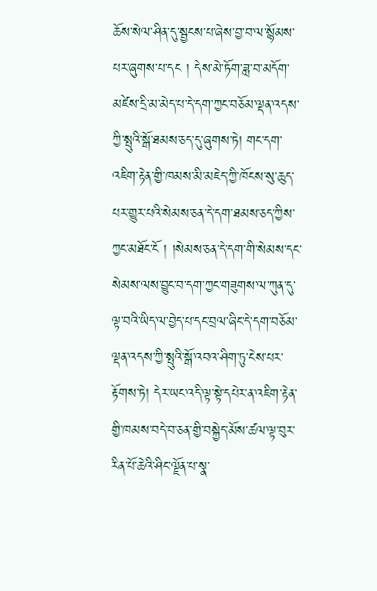ཆོས་སེལ་ཤིན་དུ་སྦྱངས་པ་ཞེས་བྱ་བ་ལ་སྙོམས་པར་ཞུགས་པ་དང ། དེས་མེ་ཏོག་ཟླ་བ་མདོག་མཛེས་དྲི་མ་མེད་པ་དེ་དག་ཀྱང་བཅོམ་ལྡན་འདས་ཀྱི་སྤུའི་སྒོ་ཐམས་ཅད་དུ་ཞུགས་ཏེ། གང་དག་འཇིག་རྟེན་གྱི་ཁམས་མི་མཇེད་ཀྱི་ཁོངས་སུ་ཆུད་པར་གྱུར་པའི་སེམས་ཅན་དེ་དག་ཐམས་ཅད་ཀྱིས་ཀྱང་མཐོང་ངོ ། །སེམས་ཅན་དེ་དག་གི་སེམས་དང་སེམས་ལས་བྱུང་བ་དག་ཀྱང་གཟུགས་ལ་ཀུན་དུ་ལྟ་བའི་ཡིད་ལ་བྱེད་པ་དང་བྲལ་ཞིང་དེ་དག་བཅོམ་ལྡན་འདས་ཀྱི་སྤུའི་སྒོ་འབའ་ཤིག་ཏུ་ངེས་པར་རྟོགས་ཏེ། དེར་ཡང་འདི་ལྟ་སྟེ་དཔེར་ན་འཇིག་རྟེན་གྱི་ཁམས་བདེ་བ་ཅན་གྱི་བསྐྱེད་མོས་ཚལ་ལྟ་བུར་རིན་པོ་ཆེའི་ཤིང་ལྗོན་པ་སྣ་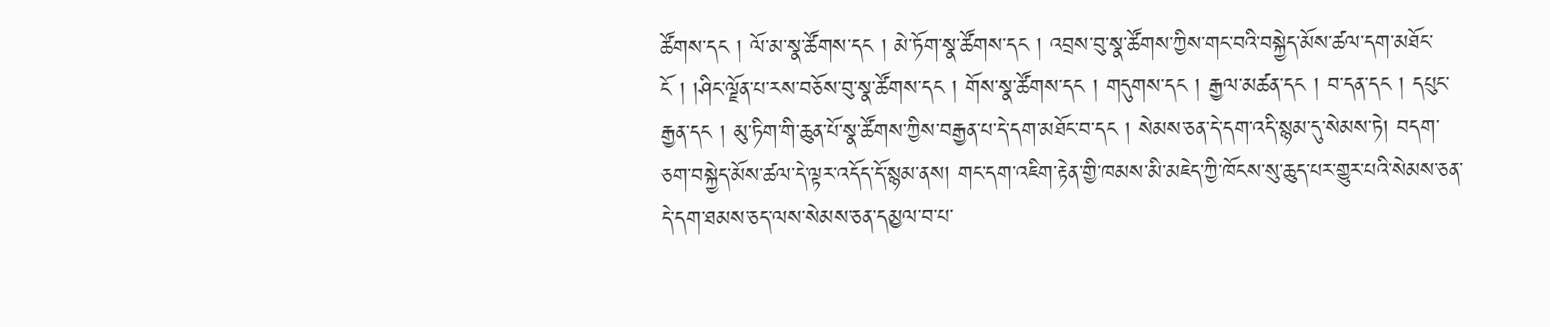ཚོགས་དང ། ལོ་མ་སྣ་ཚོགས་དང ། མེ་ཏོག་སྣ་ཚོགས་དང ། འབྲས་བུ་སྣ་ཚོགས་ཀྱིས་གང་བའི་བསྐྱེད་མོས་ཚལ་དག་མཐོང་ངོ ། །ཤིང་ལྗོན་པ་རས་བཅོས་བུ་སྣ་ཚོགས་དང ། གོས་སྣ་ཚོགས་དང ། གདུགས་དང ། རྒྱལ་མཚན་དང ། བ་དན་དང ། དཔུང་རྒྱན་དང ། མུ་ཏིག་གི་ཆུན་པོ་སྣ་ཚོགས་ཀྱིས་བརྒྱན་པ་དེ་དག་མཐོང་བ་དང ། སེམས་ཅན་དེ་དག་འདི་སྙམ་དུ་སེམས་ཏེ། བདག་ཅག་བསྐྱེད་མོས་ཚལ་དེ་ལྟར་འདོད་དོ་སྙམ་ནས། གང་དག་འཇིག་རྟེན་གྱི་ཁམས་མི་མཇེད་ཀྱི་ཁོངས་སུ་ཆུད་པར་གྱུར་པའི་སེམས་ཅན་དེ་དག་ཐམས་ཅད་ལས་སེམས་ཅན་དམྱལ་བ་པ་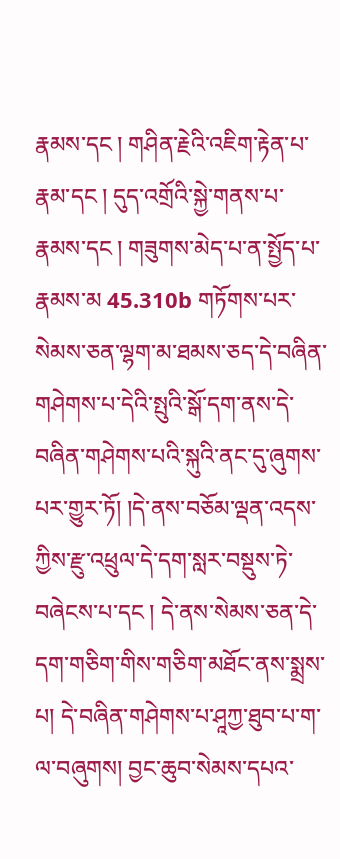རྣམས་དང ། གཤིན་རྗེའི་འཇིག་རྟེན་པ་རྣམ་དང ། དུད་འགྲོའི་སྐྱེ་གནས་པ་རྣམས་དང ། གཟུགས་མེད་པ་ན་སྤྱོད་པ་རྣམས་མ 45.310b གཏོགས་པར་སེམས་ཅན་ལྷག་མ་ཐམས་ཅད་དེ་བཞིན་གཤེགས་པ་དེའི་སྤུའི་སྒོ་དག་ནས་དེ་བཞིན་གཤེགས་པའི་སྐུའི་ནང་དུ་ཞུགས་པར་གྱུར་ཏོ། །དེ་ནས་བཅོམ་ལྡན་འདས་ཀྱིས་རྫུ་འཕྲུལ་དེ་དག་སླར་བསྡུས་ཏེ་བཞེངས་པ་དང ། དེ་ནས་སེམས་ཅན་དེ་དག་གཅིག་གིས་གཅིག་མཐོང་ནས་སྨྲས་པ། དེ་བཞིན་གཤེགས་པ་ཤཱཀྱ་ཐུབ་པ་ག་ལ་བཞུགས། བྱང་ཆུབ་སེམས་དཔའ་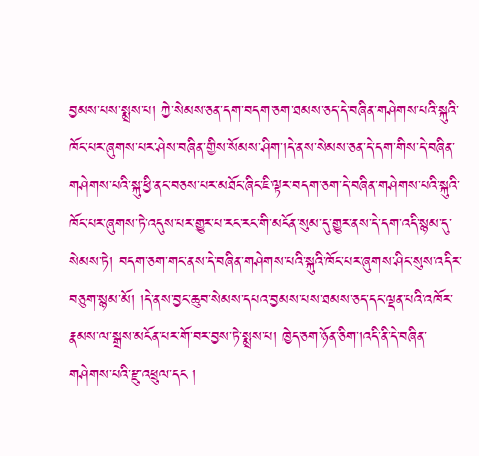བྱམས་པས་སྨྲས་པ། ཀྱེ་སེམས་ཅན་དག་བདག་ཅག་ཐམས་ཅད་དེ་བཞིན་གཤེགས་པའི་སྐུའི་ཁོང་པར་ཞུགས་པར་ཤེས་བཞིན་གྱིས་སོམས་ཤིག་།དེ་ནས་སེམས་ཅན་དེ་དག་གིས་དེ་བཞིན་གཤེགས་པའི་སྐུ་ཕྱི་ནང་བཅས་པར་མཐོང་ཞིང་ཇི་ལྟར་བདག་ཅག་དེ་བཞིན་གཤེགས་པའི་སྐུའི་ཁོང་པར་ཞུགས་ཏེ་འདུས་པར་གྱུར་པ་རང་རང་གི་མངོན་སུམ་དུ་གྱུར་ནས་དེ་དག་འདི་སྙམ་དུ་སེམས་ཏེ། བདག་ཅག་གང་ནས་དེ་བཞིན་གཤེགས་པའི་སྐུའི་ཁོང་པར་ཞུགས་ཤིང་སུས་འདིར་བཅུག་སྙམ་མོ། །དེ་ནས་བྱང་ཆུབ་སེམས་དཔའ་བྱམས་པས་ཐམས་ཅད་དང་ལྡན་པའི་འཁོར་རྣམས་ལ་སྒྲས་མངོན་པར་གོ་བར་བྱས་ཏེ་སྨྲས་པ། ཁྱེད་ཅག་ཉོན་ཅིག་།འདི་ནི་དེ་བཞིན་གཤེགས་པའི་རྫུ་འཕྲུལ་དང །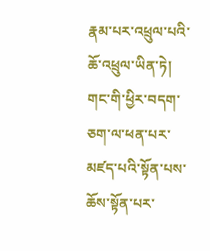རྣམ་པར་འཕྲུལ་པའི་ཆོ་འཕྲུལ་ཡིན་ཏེ། གང་གི་ཕྱིར་བདག་ཅག་ལ་ཕན་པར་མཛད་པའི་སྟོན་པས་ཆོས་སྟོན་པར་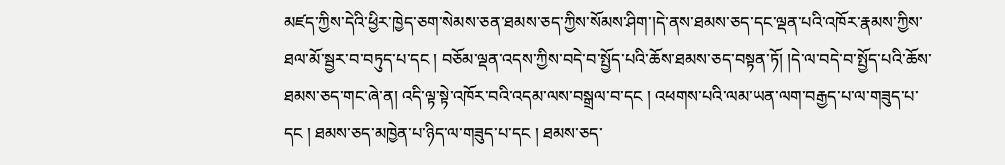མཛད་ཀྱིས་དེའི་ཕྱིར་ཁྱེད་ཅག་སེམས་ཅན་ཐམས་ཅད་ཀྱིས་སོམས་ཤིག་།དེ་ནས་ཐམས་ཅད་དང་ལྡན་པའི་འཁོར་རྣམས་ཀྱིས་ཐལ་མོ་སྦྱར་བ་བཏུད་པ་དང ། བཅོམ་ལྡན་འདས་ཀྱིས་བདེ་བ་སྤྱོད་པའི་ཆོས་ཐམས་ཅད་བསྟན་ཏོ། །དེ་ལ་བདེ་བ་སྤྱོད་པའི་ཆོས་ཐམས་ཅད་གང་ཞེ་ན། འདི་ལྟ་སྟེ་འཁོར་བའི་འདམ་ལས་བསྒྲལ་བ་དང ། འཕགས་པའི་ལམ་ཡན་ལག་བརྒྱད་པ་ལ་གཟུད་པ་དང ། ཐམས་ཅད་མཁྱེན་པ་ཉིད་ལ་གཟུད་པ་དང ། ཐམས་ཅད་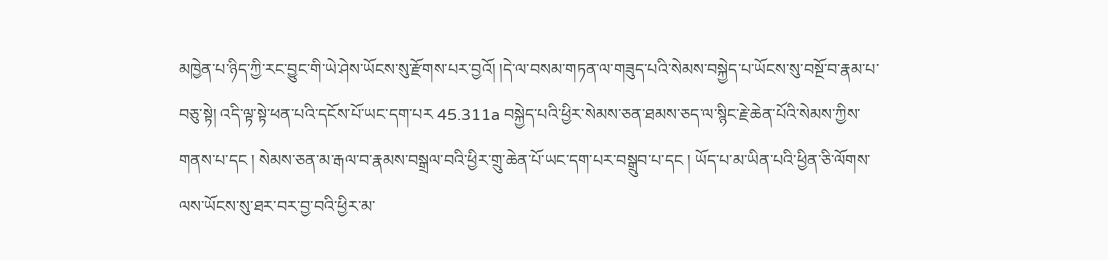མཁྱེན་པ་ཉིད་ཀྱི་རང་བྱུང་གི་ཡེ་ཤེས་ཡོངས་སུ་རྫོགས་པར་བྱའོ། །དེ་ལ་བསམ་གཏན་ལ་གཟུད་པའི་སེམས་བསྐྱེད་པ་ཡོངས་སུ་བསྔོ་བ་རྣམ་པ་བཅུ་སྟེ། འདི་ལྟ་སྟེ་ཕན་པའི་དངོས་པོ་ཡང་དག་པར 45.311a བསྐྱེད་པའི་ཕྱིར་སེམས་ཅན་ཐམས་ཅད་ལ་སྙིང་རྗེ་ཆེན་པོའི་སེམས་ཀྱིས་གནས་པ་དང ། སེམས་ཅན་མ་རྒལ་བ་རྣམས་བསྒྲལ་བའི་ཕྱིར་གྲུ་ཆེན་པོ་ཡང་དག་པར་བསྒྲུབ་པ་དང ། ཡོད་པ་མ་ཡིན་པའི་ཕྱིན་ཅི་ལོགས་ལས་ཡོངས་སུ་ཐར་བར་བྱ་བའི་ཕྱིར་མ་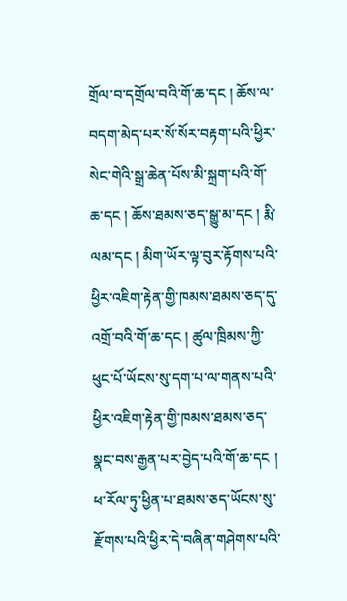གྲོལ་བ་དགྲོལ་བའི་གོ་ཆ་དང ། ཆོས་ལ་བདག་མེད་པར་སོ་སོར་བརྟག་པའི་ཕྱིར་སེང་གེའི་སྒྲ་ཆེན་པོས་མི་སྐྲག་པའི་གོ་ཆ་དང ། ཆོས་ཐམས་ཅད་སྒྱུ་མ་དང ། རྨི་ལམ་དང ། མིག་ཡོར་ལྟ་བུར་རྟོགས་པའི་ཕྱིར་འཇིག་རྟེན་གྱི་ཁམས་ཐམས་ཅད་དུ་འགྲོ་བའི་གོ་ཆ་དང ། ཚུལ་ཁྲིམས་ཀྱི་ཕུང་པོ་ཡོངས་སུ་དག་པ་ལ་གནས་པའི་ཕྱིར་འཇིག་རྟེན་གྱི་ཁམས་ཐམས་ཅད་སྣང་བས་རྒྱན་པར་བྱེད་པའི་གོ་ཆ་དང ། ཕ་རོལ་ཏུ་ཕྱིན་པ་ཐམས་ཅད་ཡོངས་སུ་རྫོགས་པའི་ཕྱིར་དེ་བཞིན་གཤེགས་པའི་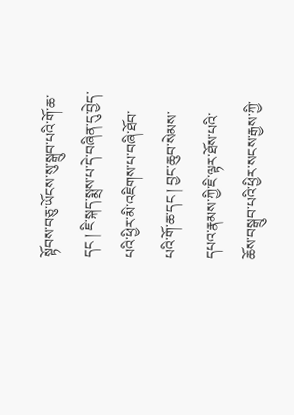སྟོབས་བཅུ་ཡོངས་སུ་སྒྲུབ་པའི་གོ་ཆ་དང ། ཇི་སྐད་སྨྲས་པ་དེ་བཞིན་དུ་བྱེད་པའི་ཕྱིར་མི་འཇིགས་པ་བཞི་ཐོབ་པའི་གོ་ཆ་དང ། བྱང་ཆུབ་སེམས་དཔའ་རྣམས་ཀྱི་ཇི་ལྟར་ཐོས་པའི་ཆོས་བསྒྲུབ་པའི་ཕྱིར་སངས་རྒྱས་ཀྱི་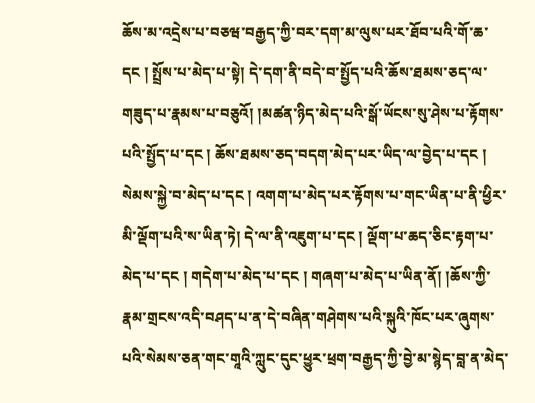ཆོས་མ་འདྲེས་པ་བཅཝ་བརྒྱད་ཀྱི་བར་དག་མ་ལུས་པར་ཐོབ་པའི་གོ་ཆ་དང ། སྤྲོས་པ་མེད་པ་སྟེ། དེ་དག་ནི་བདེ་བ་སྤྱོད་པའི་ཆོས་ཐམས་ཅད་ལ་གཟུད་པ་རྣམས་པ་བཅུའོ། །མཚན་ཉིད་མེད་པའི་སྒོ་ཡོངས་སུ་ཤེས་པ་རྟོགས་པའི་སྤྱོད་པ་དང ། ཆོས་ཐམས་ཅད་བདག་མེད་པར་ཡིད་ལ་བྱེད་པ་དང ། སེམས་སྐྱེ་བ་མེད་པ་དང ། འགག་པ་མེད་པར་རྟོགས་པ་གང་ཡིན་པ་ནི་ཕྱིར་མི་ལྡོག་པའི་ས་ཡིན་ཏེ། དེ་ལ་ནི་འཇུག་པ་དང ། ལྡོག་པ་ཆད་ཅིང་རྟག་པ་མེད་པ་དང ། གདེག་པ་མེད་པ་དང ། གཞག་པ་མེད་པ་ཡིན་ནོ། །ཆོས་ཀྱི་རྣམ་གྲངས་འདི་བཤད་པ་ན་དེ་བཞིན་གཤེགས་པའི་སྐུའི་ཁོང་པར་ཞུགས་པའི་སེམས་ཅན་གང་གཱའི་ཀླུང་དུང་ཕྱུར་ཕྲག་བརྒྱད་ཀྱི་བྱེ་མ་སྙེད་བླ་ན་མེད་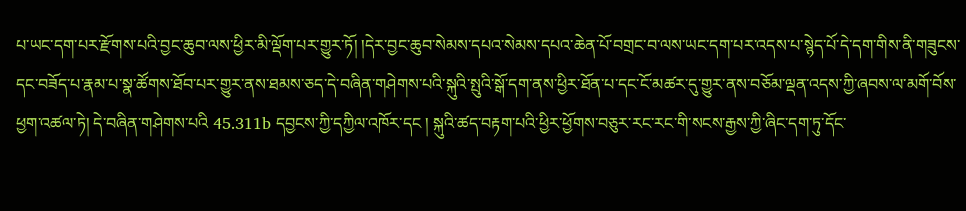པ་ཡང་དག་པར་རྫོགས་པའི་བྱང་ཆུབ་ལས་ཕྱིར་མི་ལྡོག་པར་གྱུར་ཏོ། །དེར་བྱང་ཆུབ་སེམས་དཔའ་སེམས་དཔའ་ཆེན་པོ་བགྲང་བ་ལས་ཡང་དག་པར་འདས་པ་སྙེད་པོ་དེ་དག་གིས་ནི་གཟུངས་དང་བཟོད་པ་རྣམ་པ་སྣ་ཚོགས་ཐོབ་པར་གྱུར་ནས་ཐམས་ཅད་དེ་བཞིན་གཤེགས་པའི་སྐུའི་སྤུའི་སྒོ་དག་ནས་ཕྱིར་ཐོན་པ་དང་ངོ་མཚར་དུ་གྱུར་ནས་བཅོམ་ལྡན་འདས་ཀྱི་ཞབས་ལ་མགོ་བོས་ཕྱག་འཚལ་ཏེ། དེ་བཞིན་གཤེགས་པའི 45.311b དབྱངས་ཀྱི་དཀྱིལ་འཁོར་དང ། སྐུའི་ཚད་བརྟག་པའི་ཕྱིར་ཕྱོགས་བཅུར་རང་རང་གི་སངས་རྒྱས་ཀྱི་ཞིང་དག་ཏུ་དོང་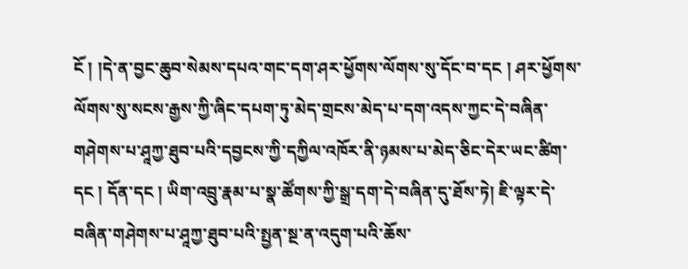ངོ ། །དེ་ན་བྱང་ཆུབ་སེམས་དཔའ་གང་དག་ཤར་ཕྱོགས་ལོགས་སུ་དོང་བ་དང ། ཤར་ཕྱོགས་ལོགས་སུ་སངས་རྒྱས་ཀྱི་ཞིང་དཔག་ཏུ་མེད་གྲངས་མེད་པ་དག་འདས་ཀྱང་དེ་བཞིན་གཤེགས་པ་ཤཱཀྱ་ཐུབ་པའི་དབྱངས་ཀྱི་དཀྱིལ་འཁོར་ནི་ཉམས་པ་མེད་ཅིང་དེར་ཡང་ཚིག་དང ། དོན་དང ། ཡིག་འབྲུ་རྣམ་པ་སྣ་ཚོགས་ཀྱི་སྒྲ་དག་དེ་བཞིན་དུ་ཐོས་ཏེ། ཇི་ལྟར་དེ་བཞིན་གཤེགས་པ་ཤཱཀྱ་ཐུབ་པའི་སྤྱན་སྔ་ན་འདུག་པའི་ཆོས་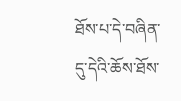ཐོས་པ་དེ་བཞིན་དུ་དེའི་ཆོས་ཐོས་